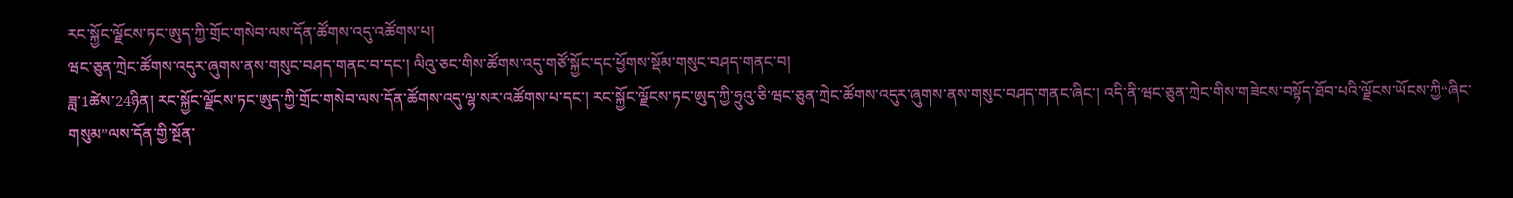རང་སྐྱོང་ལྗོངས་ཏང་ཨུད་ཀྱི་གྲོང་གསེབ་ལས་དོན་ཚོགས་འདུ་འཚོགས་པ།
ཝང་ཅུན་ཀྲེང་ཚོགས་འདུར་ཞུགས་ནས་གསུང་བཤད་གནང་བ་དང་། ལིའུ་ཅང་གིས་ཚོགས་འདུ་གཙོ་སྐྱོང་དང་ཕྱོགས་སྡོམ་གསུང་བཤད་གནང་བ།
ཟླ་1ཚེས་24ཉིན། རང་སྐྱོང་ལྗོངས་ཏང་ཨུད་ཀྱི་གྲོང་གསེབ་ལས་དོན་ཚོགས་འདུ་ལྷ་སར་འཚོགས་པ་དང་། རང་སྐྱོང་ལྗོངས་ཏང་ཨུད་ཀྱི་ཧྲུའུ་ཅི་ཝང་ཅུན་ཀྲེང་ཚོགས་འདུར་ཞུགས་ནས་གསུང་བཤད་གནང་ཞིང་། འདི་ནི་ཝང་ཅུན་ཀྲེང་གིས་གཟེངས་བསྟོད་ཐོབ་པའི་ལྗོངས་ཡོངས་ཀྱི“ཞིང་གསུམ”ལས་དོན་གྱི་སྔོན་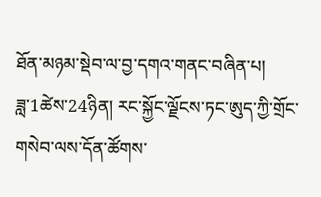ཐོན་མཉམ་སྡེབ་ལ་བྱ་དགའ་གནང་བཞིན་པ།
ཟླ་1ཚེས་24ཉིན། རང་སྐྱོང་ལྗོངས་ཏང་ཨུད་ཀྱི་གྲོང་གསེབ་ལས་དོན་ཚོགས་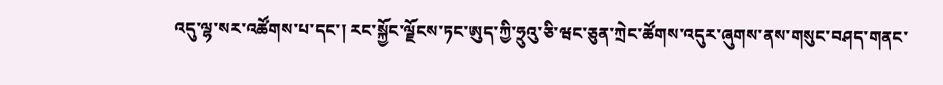འདུ་ལྷ་སར་འཚོགས་པ་དང་། རང་སྐྱོང་ལྗོངས་ཏང་ཨུད་ཀྱི་ཧྲུའུ་ཅི་ཝང་ཅུན་ཀྲེང་ཚོགས་འདུར་ཞུགས་ནས་གསུང་བཤད་གནང་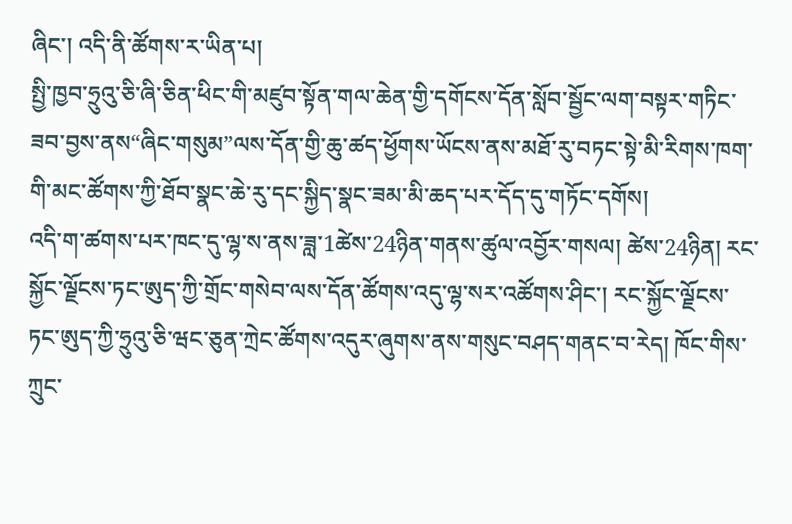ཞིང་། འདི་ནི་ཚོགས་ར་ཡིན་པ།
སྤྱི་ཁྱབ་ཧྲུའུ་ཅི་ཞི་ཅིན་ཕིང་གི་མཛུབ་སྟོན་གལ་ཆེན་གྱི་དགོངས་དོན་སློབ་སྦྱོང་ལག་བསྟར་གཏིང་ཟབ་བྱས་ནས“ཞིང་གསུམ”ལས་དོན་གྱི་ཆུ་ཚད་ཕྱོགས་ཡོངས་ནས་མཐོ་རུ་བཏང་སྟེ་མི་རིགས་ཁག་གི་མང་ཚོགས་ཀྱི་ཐོབ་སྣང་ཆེ་རུ་དང་སྐྱིད་སྣང་ཟམ་མི་ཆད་པར་དོད་དུ་གཏོང་དགོས།
འདི་ག་ཚགས་པར་ཁང་དུ་ལྷ་ས་ནས་ཟླ་1ཚེས་24ཉིན་གནས་ཚུལ་འབྱོར་གསལ། ཚེས་24ཉིན། རང་སྐྱོང་ལྗོངས་ཏང་ཨུད་ཀྱི་གྲོང་གསེབ་ལས་དོན་ཚོགས་འདུ་ལྷ་སར་འཚོགས་ཤིང་། རང་སྐྱོང་ལྗོངས་ཏང་ཨུད་ཀྱི་ཧྲུའུ་ཅི་ཝང་ཅུན་ཀྲེང་ཚོགས་འདུར་ཞུགས་ནས་གསུང་བཤད་གནང་བ་རེད། ཁོང་གིས་ཀྲུང་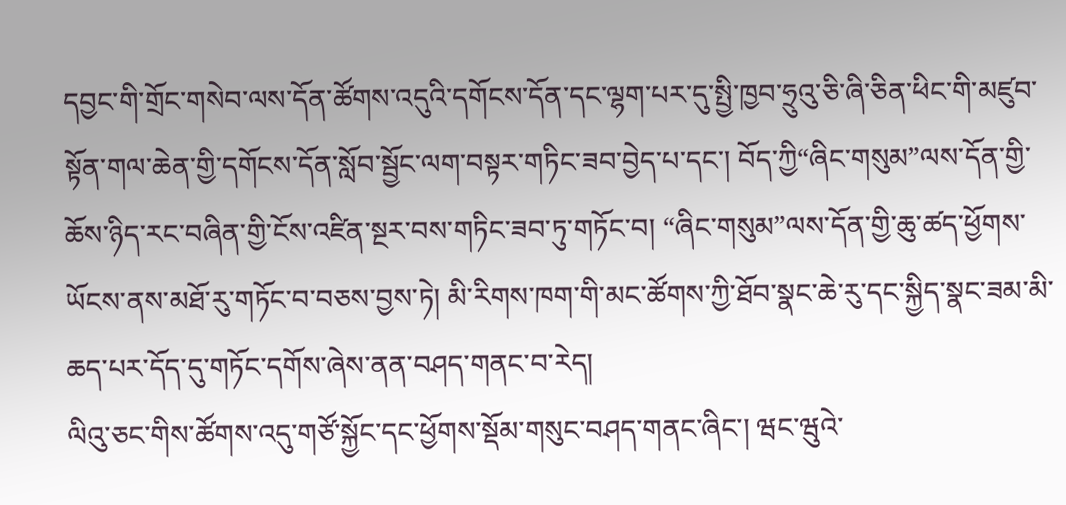དབྱང་གི་གྲོང་གསེབ་ལས་དོན་ཚོགས་འདུའི་དགོངས་དོན་དང་ལྷག་པར་དུ་སྤྱི་ཁྱབ་ཧྲུའུ་ཅི་ཞི་ཅིན་ཕིང་གི་མཛུབ་སྟོན་གལ་ཆེན་གྱི་དགོངས་དོན་སློབ་སྦྱོང་ལག་བསྟར་གཏིང་ཟབ་བྱེད་པ་དང་། བོད་ཀྱི“ཞིང་གསུམ”ལས་དོན་གྱི་ཆོས་ཉིད་རང་བཞིན་གྱི་ངོས་འཛིན་སྔར་བས་གཏིང་ཟབ་ཏུ་གཏོང་བ། “ཞིང་གསུམ”ལས་དོན་གྱི་ཆུ་ཚད་ཕྱོགས་ཡོངས་ནས་མཐོ་རུ་གཏོང་བ་བཅས་བྱས་ཏེ། མི་རིགས་ཁག་གི་མང་ཚོགས་ཀྱི་ཐོབ་སྣང་ཆེ་རུ་དང་སྐྱིད་སྣང་ཟམ་མི་ཆད་པར་དོད་དུ་གཏོང་དགོས་ཞེས་ནན་བཤད་གནང་བ་རེད།
ལིའུ་ཅང་གིས་ཚོགས་འདུ་གཙོ་སྐྱོང་དང་ཕྱོགས་སྡོམ་གསུང་བཤད་གནང་ཞིང་། ཝང་ཝུའེ་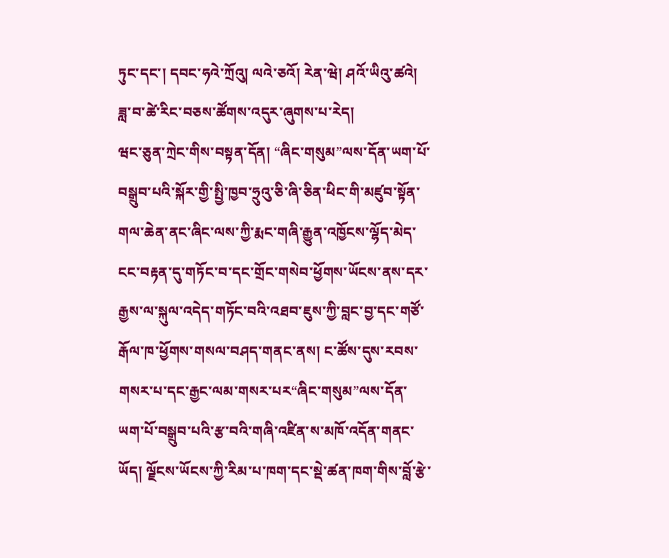ཏུང་དང་། དབང་ཧའེ་ཀྲོའུ། ལའེ་ཅའོ། རེན་ཝེ། ཤའོ་ཡིའུ་ཚའེ། ཟླ་བ་ཚེ་རིང་བཅས་ཚོགས་འདུར་ཞུགས་པ་རེད།
ཝང་ཅུན་ཀྲེང་གིས་བསྟན་དོན། “ཞིང་གསུམ”ལས་དོན་ཡག་པོ་བསྒྲུབ་པའི་སྐོར་གྱི་སྤྱི་ཁྱབ་ཧྲུའུ་ཅི་ཞི་ཅིན་ཕིང་གི་མཛུབ་སྟོན་གལ་ཆེན་ནང་ཞིང་ལས་ཀྱི་རྨང་གཞི་རྒྱུན་འཁྱོངས་ལྷོད་མེད་ངང་བརྟན་དུ་གཏོང་བ་དང་གྲོང་གསེབ་ཕྱོགས་ཡོངས་ནས་དར་རྒྱས་ལ་སྐུལ་འདེད་གཏོང་བའི་འཐབ་ཇུས་ཀྱི་བླང་བྱ་དང་གཙོ་རྒོལ་ཁ་ཕྱོགས་གསལ་བཤད་གནང་ནས། ང་ཚོས་དུས་རབས་གསར་པ་དང་རྒྱང་ལམ་གསར་པར“ཞིང་གསུམ”ལས་དོན་ཡག་པོ་བསྒྲུབ་པའི་རྩ་བའི་གཞི་འཛིན་ས་མཁོ་འདོན་གནང་ཡོད། ལྗོངས་ཡོངས་ཀྱི་རིམ་པ་ཁག་དང་སྡེ་ཚན་ཁག་གིས་བློ་རྩེ་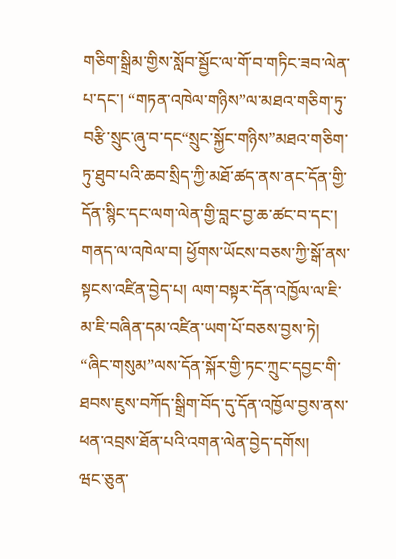གཅིག་སྒྲིམ་གྱིས་སློབ་སྦྱོང་ལ་གོ་བ་གཏིང་ཟབ་ལེན་པ་དང་། “གཏན་འཁེལ་གཉིས”ལ་མཐའ་གཅིག་ཏུ་བརྩི་སྲུང་ཞུ་བ་དང“སྲུང་སྐྱོང་གཉིས”མཐའ་གཅིག་ཏུ་ཐུབ་པའི་ཆབ་སྲིད་ཀྱི་མཐོ་ཚད་ནས་ནང་དོན་གྱི་དོན་སྙིང་དང་ལག་ལེན་གྱི་བླང་བྱ་ཆ་ཚང་བ་དང་། གནད་ལ་འཁེལ་བ། ཕྱོགས་ཡོངས་བཅས་ཀྱི་སྒོ་ནས་སྟངས་འཛིན་བྱེད་པ། ལག་བསྟར་དོན་འཁྱོལ་ལ་ཇི་མ་ཇི་བཞིན་དམ་འཛིན་ཡག་པོ་བཅས་བྱས་ཏེ། “ཞིང་གསུམ”ལས་དོན་སྐོར་གྱི་ཏང་ཀྲུང་དབྱང་གི་ཐབས་ཇུས་བཀོད་སྒྲིག་བོད་དུ་དོན་འཁྱོལ་བྱས་ནས་ཕན་འབྲས་ཐོན་པའི་འགན་ལེན་བྱེད་དགོས།
ཝང་ཅུན་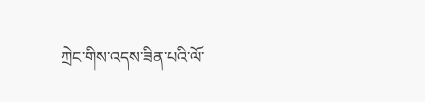ཀྲེང་གིས་འདས་ཟིན་པའི་ལོ་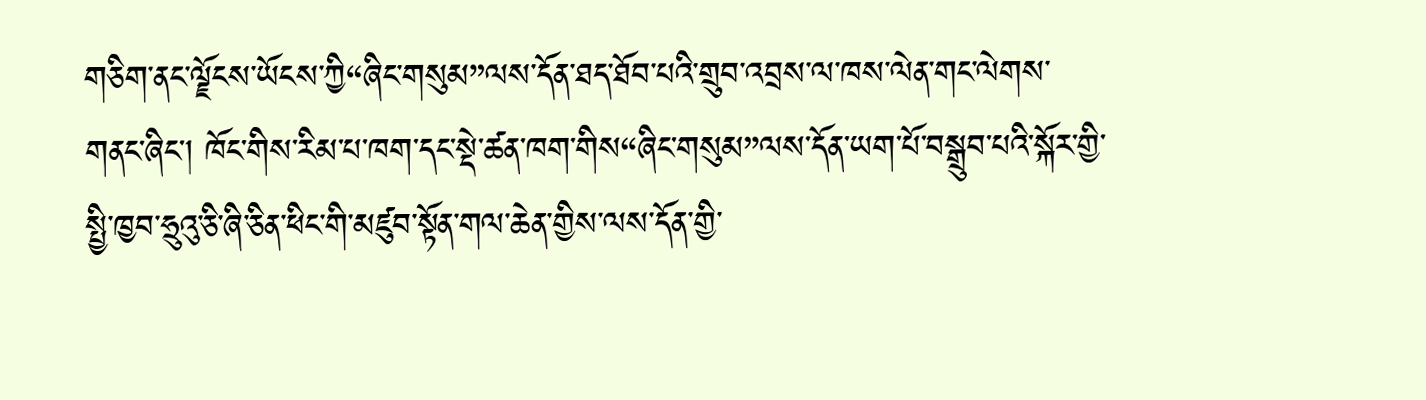གཅིག་ནང་ལྗོངས་ཡོངས་ཀྱི“ཞིང་གསུམ”ལས་དོན་ཐད་ཐོབ་པའི་གྲུབ་འབྲས་ལ་ཁས་ལེན་གང་ལེགས་གནང་ཞིང་། ཁོང་གིས་རིམ་པ་ཁག་དང་སྡེ་ཚན་ཁག་གིས“ཞིང་གསུམ”ལས་དོན་ཡག་པོ་བསྒྲུབ་པའི་སྐོར་གྱི་སྤྱི་ཁྱབ་ཧྲུའུ་ཅི་ཞི་ཅིན་ཕིང་གི་མཛུབ་སྟོན་གལ་ཆེན་གྱིས་ལས་དོན་གྱི་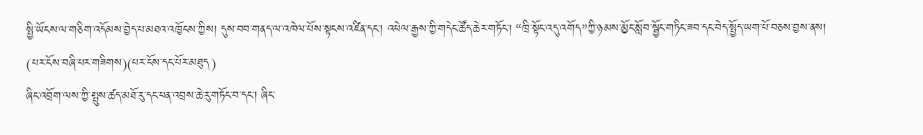སྤྱི་ཡོངས་ལ་གཅིག་འདོམས་བྱེད་པ་མཐའ་འཁྱོངས་ཀྱིས། དུས་བབ་གནད་ལ་འཁེལ་པོས་སྟངས་འཛིན་དང་། འཕེལ་རྒྱས་ཀྱི་གདེང་ཚོད་ཆེར་གཏོང་། “ཁྲི་སྟོང་འདུ་འགོད”ཀྱི་ཉམས་མྱོང་སློབ་སྦྱོང་གཏིང་ཟབ་དང་བེད་སྤྱོད་ཡག་པོ་བཅས་བྱས་ནས།
(པར་ངོས་བཞི་པར་གཟིགས)(པར་ངོས་དང་པོར་མཐུད)
ཞིང་འབྲོག་ལས་ཀྱི་སྤུས་ཚད་མཐོ་རུ་དང་ཕན་འབྲས་ཆེ་རུ་གཏོང་བ་དང་། ཞིང་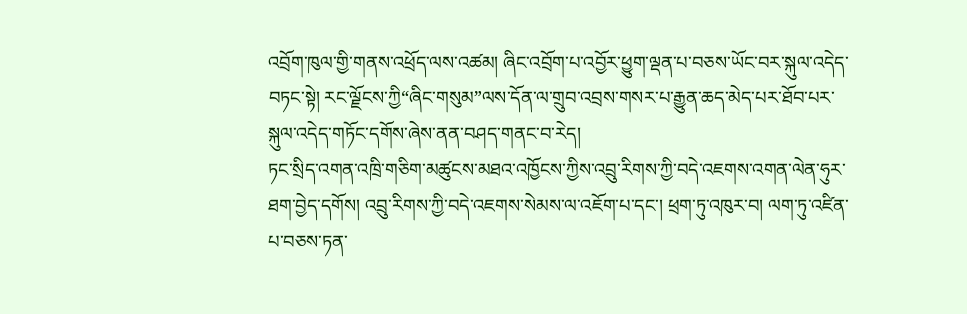འབྲོག་ཁུལ་གྱི་གནས་འཕྲོད་ལས་འཚམ། ཞིང་འབྲོག་པ་འབྱོར་ཕྱུག་ལྡན་པ་བཅས་ཡོང་བར་སྐུལ་འདེད་བཏང་སྟེ། རང་ལྗོངས་ཀྱི“ཞིང་གསུམ”ལས་དོན་ལ་གྲུབ་འབྲས་གསར་པ་རྒྱུན་ཆད་མེད་པར་ཐོབ་པར་སྐུལ་འདེད་གཏོང་དགོས་ཞེས་ནན་བཤད་གནང་བ་རེད།
ཏང་སྲིད་འགན་འཁྲི་གཅིག་མཚུངས་མཐའ་འཁྱོངས་ཀྱིས་འབྲུ་རིགས་ཀྱི་བདེ་འཇགས་འགན་ལེན་ཧུར་ཐག་བྱེད་དགོས། འབྲུ་རིགས་ཀྱི་བདེ་འཇགས་སེམས་ལ་འཇོག་པ་དང་། ཕྲག་ཏུ་འཁུར་བ། ལག་ཏུ་འཛིན་པ་བཅས་ཏན་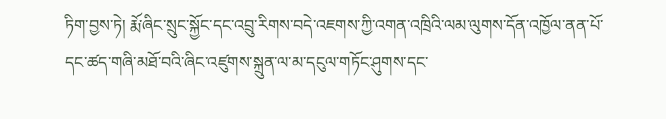ཏིག་བྱས་ཏེ། རྨོ་ཞིང་སྲུང་སྐྱོང་དང་འབྲུ་རིགས་བདེ་འཇགས་ཀྱི་འགན་འཁྲིའི་ལམ་ལུགས་དོན་འཁྱོལ་ནན་པོ་དང་ཚད་གཞི་མཐོ་བའི་ཞིང་འཛུགས་སྐྲུན་ལ་མ་དངུལ་གཏོང་ཤུགས་དང་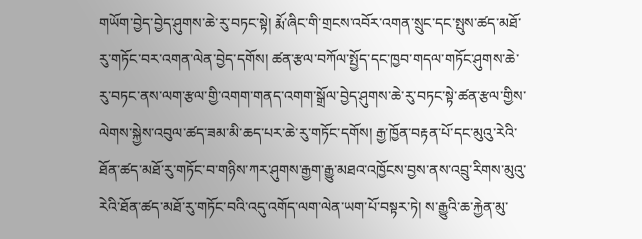གཡོག་བྱེད་བྱེད་ཤུགས་ཆེ་རུ་བཏང་སྟེ། རྨོ་ཞིང་གི་གྲངས་འབོར་འགན་སྲུང་དང་སྤུས་ཚད་མཐོ་རུ་གཏོང་བར་འགན་ལེན་བྱེད་དགོས། ཚན་རྩལ་བཀོལ་སྤྱོད་དང་ཁྱབ་གདལ་གཏོང་ཤུགས་ཆེ་རུ་བཏང་ནས་ལག་རྩལ་གྱི་འགག་གནད་འགག་སྒྲོལ་བྱེད་ཤུགས་ཆེ་རུ་བཏང་སྟེ་ཚན་རྩལ་གྱིས་ལེགས་སྐྱེས་འབུལ་ཚད་ཟམ་མི་ཆད་པར་ཆེ་རུ་གཏོང་དགོས། རྒྱ་ཁྱོན་བརྟན་པོ་དང་མུའུ་རེའི་ཐོན་ཚད་མཐོ་རུ་གཏོང་བ་གཉིས་ཀར་ཤུགས་རྒྱག་རྒྱུ་མཐའ་འཁྱོངས་བྱས་ནས་འབྲུ་རིགས་མུའུ་རེའི་ཐོན་ཚད་མཐོ་རུ་གཏོང་བའི་འདུ་འགོད་ལག་ལེན་ཡག་པོ་བསྟར་ཏེ། ས་རྒྱུའི་ཆ་རྐྱེན་མུ་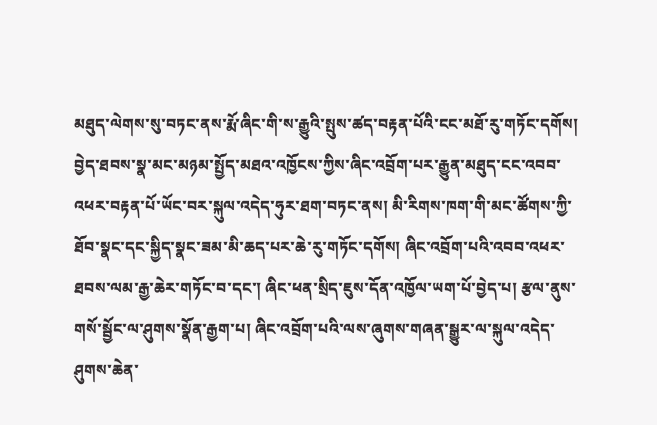མཐུད་ལེགས་སུ་བཏང་ནས་རྨོ་ཞིང་གི་ས་རྒྱུའི་སྤུས་ཚད་བརྟན་པོའི་ངང་མཐོ་རུ་གཏོང་དགོས།
བྱེད་ཐབས་སྣ་མང་མཉམ་སྤྱོད་མཐའ་འཁྱོངས་ཀྱིས་ཞིང་འབྲོག་པར་རྒྱུན་མཐུད་ངང་འབབ་འཕར་བརྟན་པོ་ཡོང་བར་སྐུལ་འདེད་ཧུར་ཐག་བཏང་ནས། མི་རིགས་ཁག་གི་མང་ཚོགས་ཀྱི་ཐོབ་སྣང་དང་སྐྱིད་སྣང་ཟམ་མི་ཆད་པར་ཆེ་རུ་གཏོང་དགོས། ཞིང་འབྲོག་པའི་འབབ་འཕར་ཐབས་ལམ་རྒྱ་ཆེར་གཏོང་བ་དང་། ཞིང་ཕན་སྲིད་ཇུས་དོན་འཁྱོལ་ཡག་པོ་བྱེད་པ། རྩལ་ནུས་གསོ་སྦྱོང་ལ་ཤུགས་སྣོན་རྒྱག་པ། ཞིང་འབྲོག་པའི་ལས་ཞུགས་གཞན་སྒྱུར་ལ་སྐུལ་འདེད་ཤུགས་ཆེན་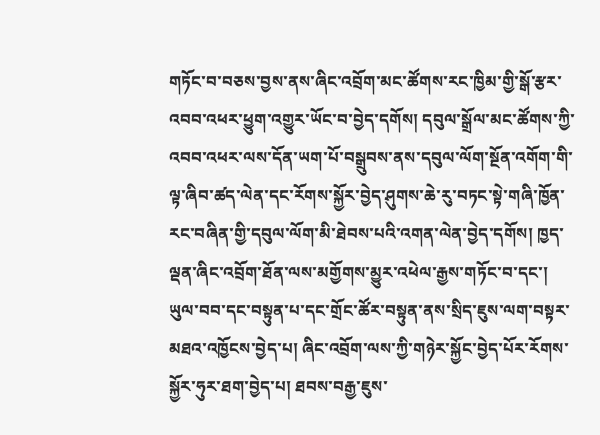གཏོང་བ་བཅས་བྱས་ནས་ཞིང་འབྲོག་མང་ཚོགས་རང་ཁྱིམ་གྱི་སྒོ་རྩར་འབབ་འཕར་ཕྱུག་འགྱུར་ཡོང་བ་བྱེད་དགོས། དབུལ་སྒྲོལ་མང་ཚོགས་ཀྱི་འབབ་འཕར་ལས་དོན་ཡག་པོ་བསྒྲུབས་ནས་དབུལ་ལོག་སྔོན་འགོག་གི་ལྟ་ཞིབ་ཚད་ལེན་དང་རོགས་སྐྱོར་བྱེད་ཤུགས་ཆེ་རུ་བཏང་སྟེ་གཞི་ཁྱོན་རང་བཞིན་གྱི་དབུལ་ལོག་མི་ཐེབས་པའི་འགན་ལེན་བྱེད་དགོས། ཁྱད་ལྡན་ཞིང་འབྲོག་ཐོན་ལས་མགྱོགས་མྱུར་འཕེལ་རྒྱས་གཏོང་བ་དང་། ཡུལ་བབ་དང་བསྟུན་པ་དང་གྲོང་ཚོར་བསྟུན་ནས་སྲིད་ཇུས་ལག་བསྟར་མཐའ་འཁྱོངས་བྱེད་པ། ཞིང་འབྲོག་ལས་ཀྱི་གཉེར་སྐྱོང་བྱེད་པོར་རོགས་སྐྱོར་ཧུར་ཐག་བྱེད་པ། ཐབས་བརྒྱ་ཇུས་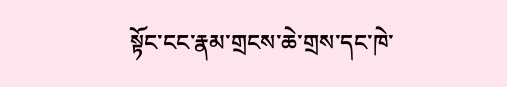སྟོང་ངང་རྣམ་གྲངས་ཆེ་གྲས་དང་ཁེ་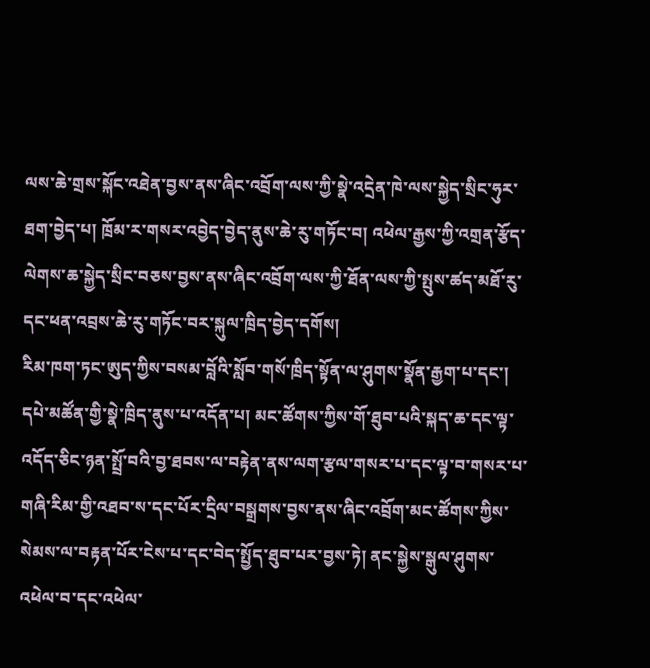ལས་ཆེ་གྲས་སྐོང་འཐེན་བྱས་ནས་ཞིང་འབྲོག་ལས་ཀྱི་སྣེ་འདྲེན་ཁེ་ལས་སྐྱེད་སྲིང་ཧུར་ཐག་བྱེད་པ། ཁྲོམ་ར་གསར་འབྱེད་བྱེད་ནུས་ཆེ་རུ་གཏོང་བ། འཕེལ་རྒྱས་ཀྱི་འགྲན་རྩོད་ལེགས་ཆ་སྐྱེད་སྲིང་བཅས་བྱས་ནས་ཞིང་འབྲོག་ལས་ཀྱི་ཐོན་ལས་ཀྱི་སྤུས་ཚད་མཐོ་རུ་དང་ཕན་འབྲས་ཆེ་རུ་གཏོང་བར་སྐུལ་ཁྲིད་བྱེད་དགོས།
རིམ་ཁག་ཏང་ཨུད་ཀྱིས་བསམ་བློའི་སློབ་གསོ་ཁྲིད་སྟོན་ལ་ཤུགས་སྣོན་རྒྱག་པ་དང་། དཔེ་མཚོན་གྱི་སྣེ་ཁྲིད་ནུས་པ་འདོན་པ། མང་ཚོགས་ཀྱིས་གོ་ཐུབ་པའི་སྐད་ཆ་དང་ལྟ་འདོད་ཅིང་ཉན་སྤྲོ་བའི་བྱ་ཐབས་ལ་བརྟེན་ནས་ལག་རྩལ་གསར་པ་དང་ལྟ་བ་གསར་པ་གཞི་རིམ་གྱི་འཐབ་ས་དང་པོར་དྲིལ་བསྒྲགས་བྱས་ནས་ཞིང་འབྲོག་མང་ཚོགས་ཀྱིས་སེམས་ལ་བརྟན་པོར་ངེས་པ་དང་བེད་སྤྱོད་ཐུབ་པར་བྱས་ཏེ། ནང་སྐྱེས་སྒུལ་ཤུགས་འཕེལ་བ་དང་འཕེལ་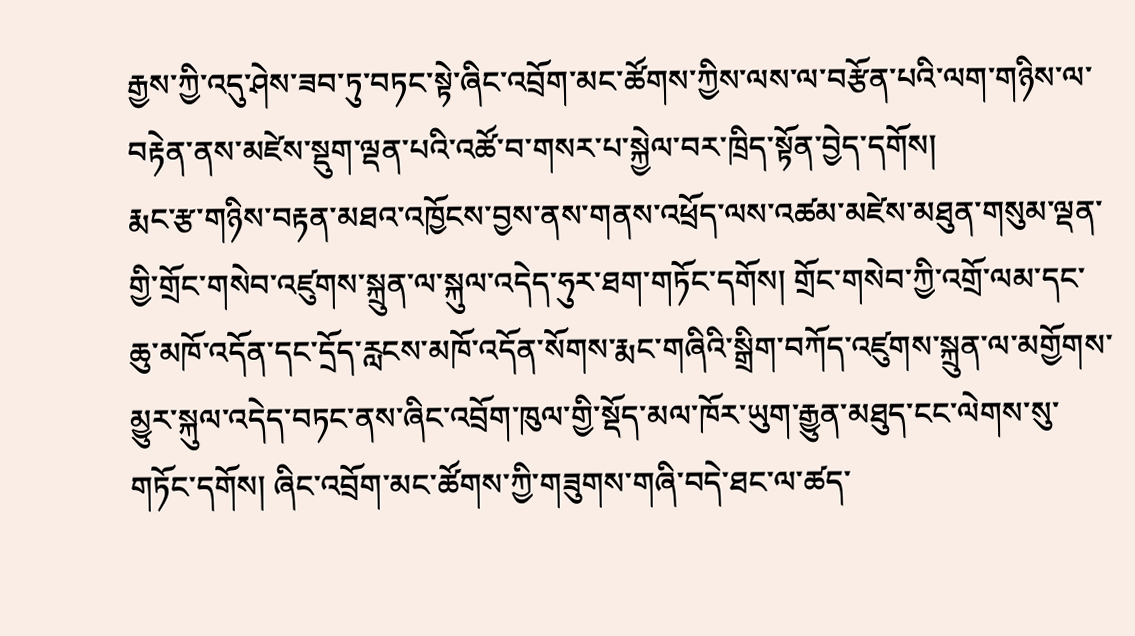རྒྱས་ཀྱི་འདུ་ཤེས་ཟབ་ཏུ་བཏང་སྟེ་ཞིང་འབྲོག་མང་ཚོགས་ཀྱིས་ལས་ལ་བརྩོན་པའི་ལག་གཉིས་ལ་བརྟེན་ནས་མཛེས་སྡུག་ལྡན་པའི་འཚོ་བ་གསར་པ་སྐྱེལ་བར་ཁྲིད་སྟོན་བྱེད་དགོས།
རྨང་རྩ་གཉིས་བརྟན་མཐའ་འཁྱོངས་བྱས་ནས་གནས་འཕྲོད་ལས་འཚམ་མཛེས་མཐུན་གསུམ་ལྡན་གྱི་གྲོང་གསེབ་འཛུགས་སྐྲུན་ལ་སྐུལ་འདེད་ཧུར་ཐག་གཏོང་དགོས། གྲོང་གསེབ་ཀྱི་འགྲོ་ལམ་དང་ཆུ་མཁོ་འདོན་དང་དྲོད་རླངས་མཁོ་འདོན་སོགས་རྨང་གཞིའི་སྒྲིག་བཀོད་འཛུགས་སྐྲུན་ལ་མགྱོགས་མྱུར་སྐུལ་འདེད་བཏང་ནས་ཞིང་འབྲོག་ཁུལ་གྱི་སྡོད་མལ་ཁོར་ཡུག་རྒྱུན་མཐུད་ངང་ལེགས་སུ་གཏོང་དགོས། ཞིང་འབྲོག་མང་ཚོགས་ཀྱི་གཟུགས་གཞི་བདེ་ཐང་ལ་ཚད་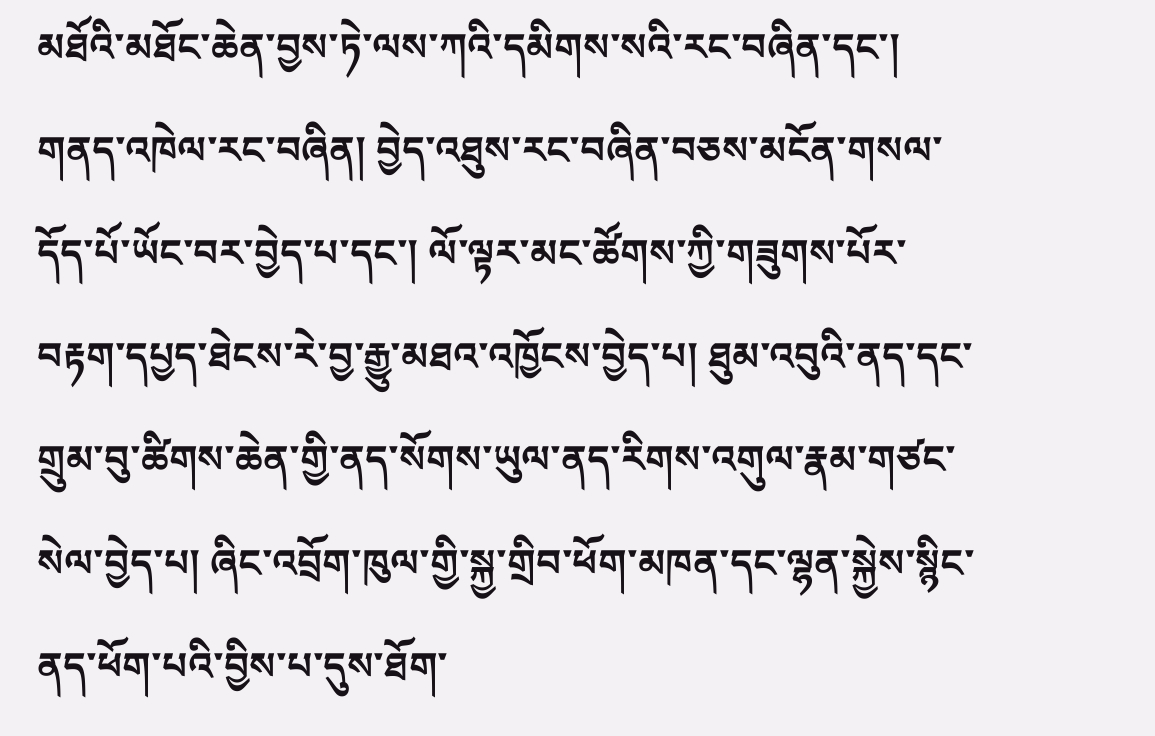མཐོའི་མཐོང་ཆེན་བྱས་ཏེ་ལས་ཀའི་དམིགས་སའི་རང་བཞིན་དང་། གནད་འཁེལ་རང་བཞིན། བྱེད་འཐུས་རང་བཞིན་བཅས་མངོན་གསལ་དོད་པོ་ཡོང་བར་བྱེད་པ་དང་། ལོ་ལྟར་མང་ཚོགས་ཀྱི་གཟུགས་པོར་བརྟག་དཔྱད་ཐེངས་རེ་བྱ་རྒྱུ་མཐའ་འཁྱོངས་བྱེད་པ། ཐུམ་འབུའི་ནད་དང་གྲུམ་བུ་ཚིགས་ཆེན་གྱི་ནད་སོགས་ཡུལ་ནད་རིགས་འགུལ་རྣམ་གཙང་སེལ་བྱེད་པ། ཞིང་འབྲོག་ཁུལ་གྱི་སྐྱ་གྲིབ་ཕོག་མཁན་དང་ལྷན་སྐྱེས་སྙིང་ནད་ཕོག་པའི་བྱིས་པ་དུས་ཐོག་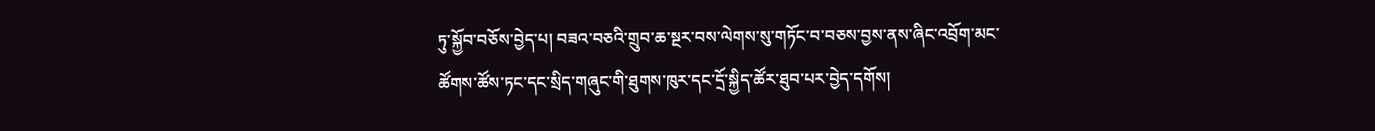ཏུ་སྐྱོབ་བཅོས་བྱེད་པ། བཟའ་བཅའི་གྲུབ་ཆ་སྔར་བས་ལེགས་སུ་གཏོང་བ་བཅས་བྱས་ནས་ཞིང་འབྲོག་མང་ཚོགས་ཚོས་ཏང་དང་སྲིད་གཞུང་གི་ཐུགས་ཁུར་དང་དྲོ་སྐྱིད་ཚོར་ཐུབ་པར་བྱེད་དགོས།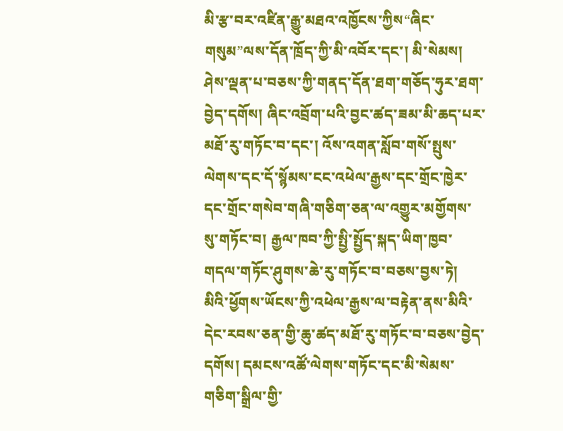མི་རྩ་བར་འཛིན་རྒྱུ་མཐའ་འཁྱོངས་ཀྱིས“ཞིང་གསུམ”ལས་དོན་ཁྲོད་ཀྱི་མི་འབོར་དང་། མི་སེམས། ཤེས་ལྡན་པ་བཅས་ཀྱི་གནད་དོན་ཐག་གཅོད་ཧུར་ཐག་བྱེད་དགོས། ཞིང་འབྲོག་པའི་བྱང་ཚད་ཟམ་མི་ཆད་པར་མཐོ་རུ་གཏོང་བ་དང་། འོས་འགན་སློབ་གསོ་སྤུས་ལེགས་དང་དོ་སྙོམས་ངང་འཕེལ་རྒྱས་དང་གྲོང་ཁྱེར་དང་གྲོང་གསེབ་གཞི་གཅིག་ཅན་ལ་འགྱུར་མགྱོགས་སུ་གཏོང་བ། རྒྱལ་ཁབ་ཀྱི་སྤྱི་སྤྱོད་སྐད་ཡིག་ཁྱབ་གདལ་གཏོང་ཤུགས་ཆེ་རུ་གཏོང་བ་བཅས་བྱས་ཏེ། མིའི་ཕྱོགས་ཡོངས་ཀྱི་འཕེལ་རྒྱས་ལ་བརྟེན་ནས་མིའི་དེང་རབས་ཅན་གྱི་ཆུ་ཚད་མཐོ་རུ་གཏོང་བ་བཅས་བྱེད་དགོས། དམངས་འཚོ་ལེགས་གཏོང་དང་མི་སེམས་གཅིག་སྒྲིལ་གྱི་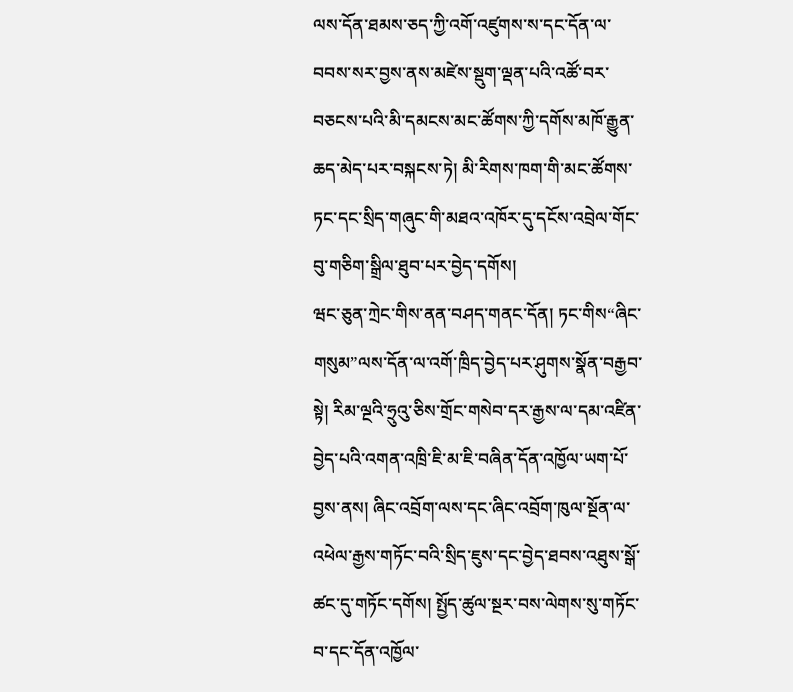ལས་དོན་ཐམས་ཅད་ཀྱི་འགོ་འཛུགས་ས་དང་དོན་ལ་བབས་སར་བྱས་ནས་མཛེས་སྡུག་ལྡན་པའི་འཚོ་བར་བཅངས་པའི་མི་དམངས་མང་ཚོགས་ཀྱི་དགོས་མཁོ་རྒྱུན་ཆད་མེད་པར་བསྐངས་ཏེ། མི་རིགས་ཁག་གི་མང་ཚོགས་ཏང་དང་སྲིད་གཞུང་གི་མཐའ་འཁོར་དུ་དངོས་འབྲེལ་གོང་བུ་གཅིག་སྒྲིལ་ཐུབ་པར་བྱེད་དགོས།
ཝང་ཅུན་ཀྲེང་གིས་ནན་བཤད་གནང་དོན། ཏང་གིས“ཞིང་གསུམ”ལས་དོན་ལ་འགོ་ཁྲིད་བྱེད་པར་ཤུགས་སྣོན་བརྒྱབ་སྟེ། རིམ་ལྔའི་ཧྲུའུ་ཅིས་གྲོང་གསེབ་དར་རྒྱས་ལ་དམ་འཛིན་བྱེད་པའི་འགན་འཁྲི་ཇི་མ་ཇི་བཞིན་དོན་འཁྱོལ་ཡག་པོ་བྱས་ནས། ཞིང་འབྲོག་ལས་དང་ཞིང་འབྲོག་ཁུལ་སྔོན་ལ་འཕེལ་རྒྱས་གཏོང་བའི་སྲིད་ཇུས་དང་བྱེད་ཐབས་འཐུས་སྒོ་ཚང་དུ་གཏོང་དགོས། སྤྱོད་ཚུལ་སྔར་བས་ལེགས་སུ་གཏོང་བ་དང་དོན་འཁྱོལ་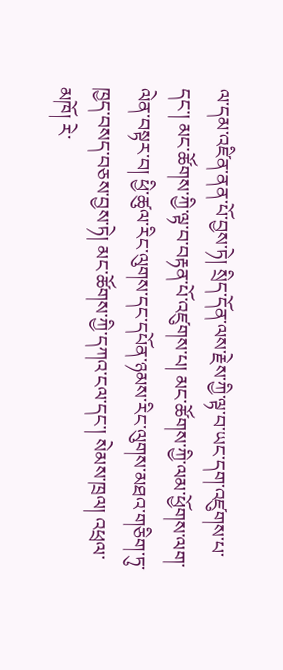ལ་དམ་འཛིན་ནན་པོ་བྱས་ཏེ། སྲིད་དོན་ལས་རྗེས་ཀྱི་ལྟ་བ་ཡང་དག་འཛུགས་པ་དང་། མང་ཚོགས་ཀྱི་ལྟ་བ་བརྟན་པོ་འཛུགས་པ། མང་ཚོགས་ཀྱི་ལམ་ཕྱོགས་ལག་ལེན་བསྟར་བ། ཕྱི་ཚུལ་རིང་ལུགས་དང་དཔོན་ཉམས་རིང་ལུགས་མཐའ་གཅིག་ཏུ་ཁྱད་བསད་བཅས་བྱས་ཏེ། མང་ཚོགས་ཀྱི་དཀའ་ངལ་དང་། སེམས་ཁྲལ། འཕྲལ་མཁོ། རེ་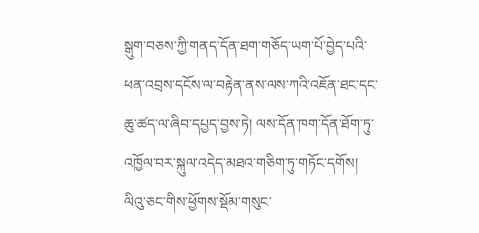སྒུག་བཅས་ཀྱི་གནད་དོན་ཐག་གཅོད་ཡག་པོ་བྱེད་པའི་ཕན་འབྲས་དངོས་ལ་བརྟེན་ནས་ལས་ཀའི་འཇོན་ཐང་དང་ཆུ་ཚད་ལ་ཞིབ་དཔྱད་བྱས་ཏེ། ལས་དོན་ཁག་དོན་ཐོག་ཏུ་འཁྱོལ་བར་སྐུལ་འདེད་མཐའ་གཅིག་ཏུ་གཏོང་དགོས།
ལིའུ་ཅང་གིས་ཕྱོགས་སྡོམ་གསུང་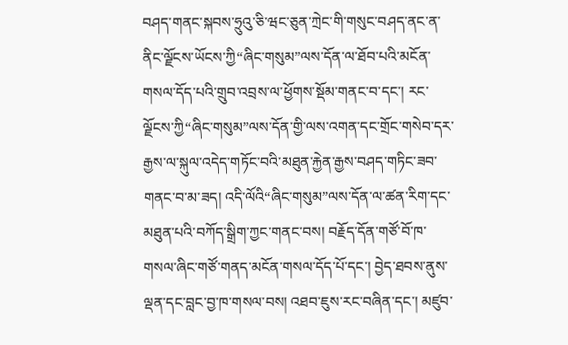བཤད་གནང་སྐབས་ཧྲུའུ་ཅི་ཝང་ཅུན་ཀྲེང་གི་གསུང་བཤད་ནང་ན་ནིང་ལྗོངས་ཡོངས་ཀྱི“ཞིང་གསུམ”ལས་དོན་ལ་ཐོབ་པའི་མངོན་གསལ་དོད་པའི་གྲུབ་འབྲས་ལ་ཕྱོགས་སྡོམ་གནང་བ་དང་། རང་ལྗོངས་ཀྱི“ཞིང་གསུམ”ལས་དོན་གྱི་ལས་འགན་དང་གྲོང་གསེབ་དར་རྒྱས་ལ་སྐུལ་འདེད་གཏོང་བའི་མཐུན་རྐྱེན་རྒྱས་བཤད་གཏིང་ཟབ་གནང་བ་མ་ཟད། འདི་ལོའི“ཞིང་གསུམ”ལས་དོན་ལ་ཚན་རིག་དང་མཐུན་པའི་བཀོད་སྒྲིག་ཀྱང་གནང་བས། བརྗོད་དོན་གཙོ་བོ་ཁ་གསལ་ཞིང་གཙོ་གནད་མངོན་གསལ་དོད་པོ་དང་། བྱེད་ཐབས་ནུས་ལྡན་དང་བླང་བྱ་ཁ་གསལ་བས། འཐབ་ཇུས་རང་བཞིན་དང་། མཛུབ་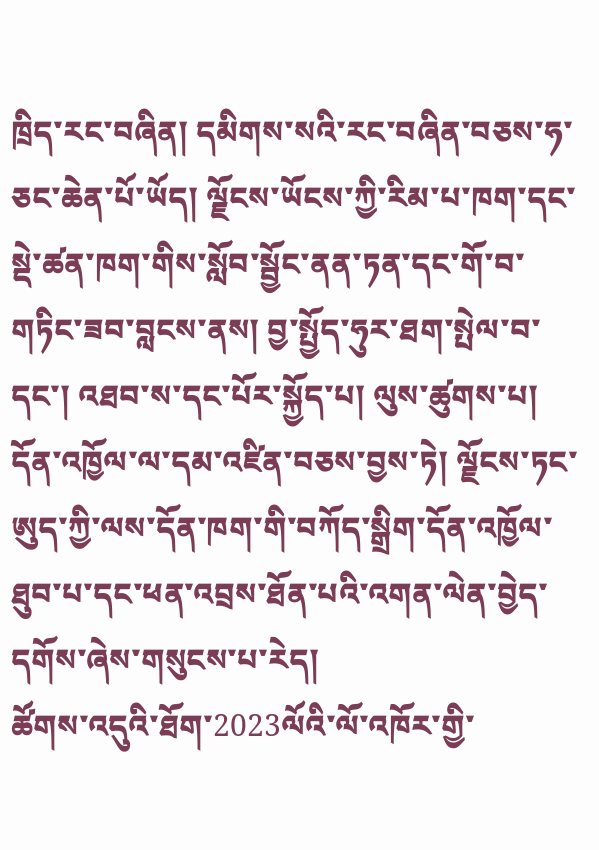ཁྲིད་རང་བཞིན། དམིགས་སའི་རང་བཞིན་བཅས་ཧ་ཅང་ཆེན་པོ་ཡོད། ལྗོངས་ཡོངས་ཀྱི་རིམ་པ་ཁག་དང་སྡེ་ཚན་ཁག་གིས་སློབ་སྦྱོང་ནན་ཏན་དང་གོ་བ་གཏིང་ཟབ་བླངས་ནས། བྱ་སྤྱོད་ཧུར་ཐག་སྤེལ་བ་དང་། འཐབ་ས་དང་པོར་སྐྱོད་པ། ལུས་ཚུགས་པ། དོན་འཁྱོལ་ལ་དམ་འཛིན་བཅས་བྱས་ཏེ། ལྗོངས་ཏང་ཨུད་ཀྱི་ལས་དོན་ཁག་གི་བཀོད་སྒྲིག་དོན་འཁྱོལ་ཐུབ་པ་དང་ཕན་འབྲས་ཐོན་པའི་འགན་ལེན་བྱེད་དགོས་ཞེས་གསུངས་པ་རེད།
ཚོགས་འདུའི་ཐོག་2023ལོའི་ལོ་འཁོར་གྱི་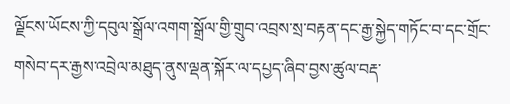ལྗོངས་ཡོངས་ཀྱི་དབུལ་སྒྲོལ་འགག་སྒྲོལ་གྱི་གྲུབ་འབྲས་སྲ་བརྟན་དང་རྒྱ་སྐྱེད་གཏོང་བ་དང་གྲོང་གསེབ་དར་རྒྱས་འབྲེལ་མཐུད་ནུས་ལྡན་སྐོར་ལ་དཔྱད་ཞིབ་བྱས་ཚུལ་བརྡ་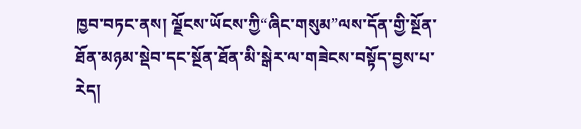ཁྱབ་བཏང་ནས། ལྗོངས་ཡོངས་ཀྱི“ཞིང་གསུམ”ལས་དོན་གྱི་སྔོན་ཐོན་མཉམ་སྡེབ་དང་སྔོན་ཐོན་མི་སྒེར་ལ་གཟེངས་བསྟོད་བྱས་པ་རེད།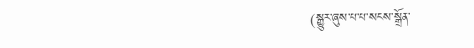(སྒྱུར་ཞུས་པ་པ་སངས་སྒྲོན་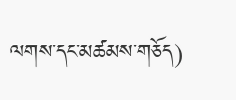ལགས་དང་མཚམས་གཅོད)